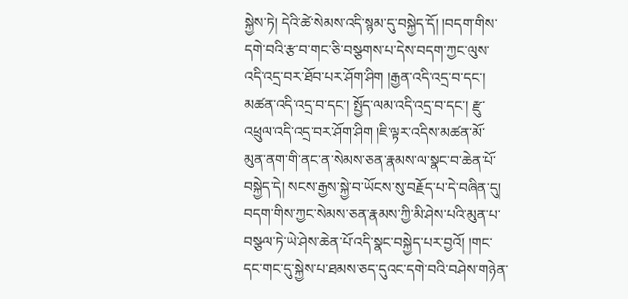སྐྱེས་ཏེ། དེའི་ཚེ་སེམས་འདི་སྙམ་དུ་བསྐྱེད་དོ། །བདག་གིས་དགེ་བའི་རྩ་བ་གང་ཅི་བསྩགས་པ་དེས་བདག་ཀྱང་ལུས་འདི་འདྲ་བར་ཐོབ་པར་ཤོག་ཤིག །རྒྱན་འདི་འདྲ་བ་དང་། མཚན་འདི་འདྲ་བ་དང་། སྤྱོད་ལམ་འདི་འདྲ་བ་དང་། རྫུ་འཕྲུལ་འདི་འདྲ་བར་ཤོག་ཤིག །ཇི་ལྟར་འདིས་མཚན་མོ་མུན་ནག་གི་ནང་ན་སེམས་ཅན་རྣམས་ལ་སྣང་བ་ཆེན་པོ་བསྐྱེད་དེ། སངས་རྒྱས་སྐྱེ་བ་ཡོངས་སུ་བརྗོད་པ་དེ་བཞིན་དུ། བདག་གིས་ཀྱང་སེམས་ཅན་རྣམས་ཀྱི་མི་ཤེས་པའི་མུན་པ་བསྩལ་ཏེ་ཡེ་ཤེས་ཆེན་པོ་འདི་སྣང་བསྐྱེད་པར་བྱའོ། །གང་དང་གང་དུ་སྐྱེས་པ་ཐམས་ཅད་དུའང་དགེ་བའི་བཤེས་གཉེན་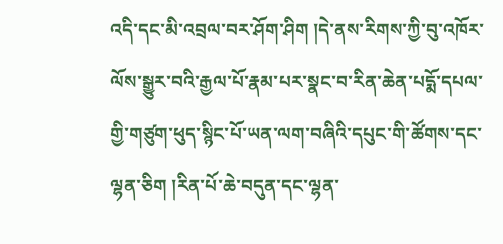འདི་དང་མི་འབྲལ་བར་ཤོག་ཤིག །དེ་ནས་རིགས་ཀྱི་བུ་འཁོར་ལོས་སྒྱུར་བའི་རྒྱལ་པོ་རྣམ་པར་སྣང་བ་རིན་ཆེན་པདྨོ་དཔལ་གྱི་གཙུག་ཕུད་སྙིང་པོ་ཡན་ལག་བཞིའི་དཔུང་གི་ཚོགས་དང་ལྷན་ཅིག །རིན་པོ་ཆེ་བདུན་དང་ལྷན་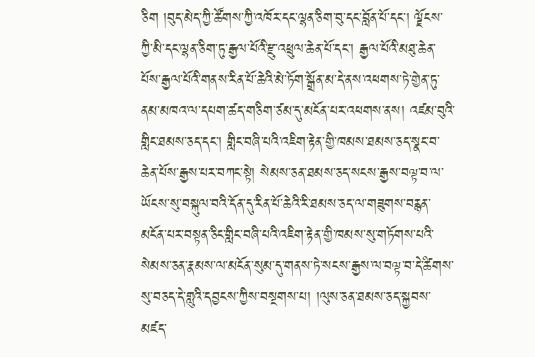ཅིག །བུད་མེད་ཀྱི་ཚོགས་ཀྱི་འཁོར་དང་ལྷན་ཅིག་བུ་དང་བློན་པོ་དང་། ལྗོངས་ཀྱི་མི་དང་ལྷན་ཅིག་ཏུ་རྒྱལ་པོའི་རྫུ་འཕྲུལ་ཆེན་པོ་དང་། རྒྱལ་པོའི་མཐུ་ཆེན་པོས་རྒྱལ་པོའི་གནས་རིན་པོ་ཆེའི་མེ་ཏོག་སྒྲོན་མ་དེ་ནས་འཕགས་ཏེ་གྱེན་ཏུ་ནམ་མཁའ་ལ་དཔག་ཚད་གཅིག་ཙམ་དུ་མངོན་པར་འཕགས་ནས། འཛམ་བུའི་གླིང་ཐམས་ཅད་དང་། གླིང་བཞི་པའི་འཇིག་རྟེན་གྱི་ཁམས་ཐམས་ཅད་སྣང་བ་ཆེན་པོས་རྒྱས་པར་བཀང་སྟེ། སེམས་ཅན་ཐམས་ཅད་སངས་རྒྱས་བལྟ་བ་ལ་ཡོངས་སུ་བསྐུལ་བའི་དོན་དུ་རིན་པོ་ཆེའི་རི་ཐམས་ཅད་ལ་གཟུགས་བརྙན་མངོན་པར་བསྟན་ཅིང་གླིང་བཞི་པའི་འཇིག་རྟེན་གྱི་ཁམས་སུ་གཏོགས་པའི་སེམས་ཅན་རྣམས་ལ་མངོན་སུམ་དུ་གནས་ཏེ་སངས་རྒྱས་ལ་བལྟ་བ་དེ་ཚིགས་སུ་བཅད་དེ་གླུའི་དབྱངས་ཀྱིས་བསྔགས་པ། །ལུས་ཅན་ཐམས་ཅད་སྐྱབས་མཛད་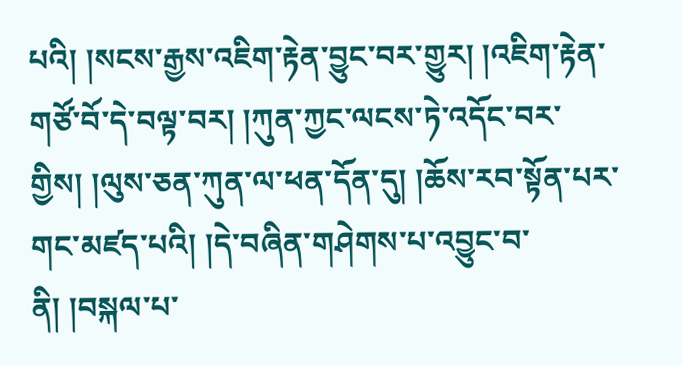པའི། །སངས་རྒྱས་འཇིག་རྟེན་བྱུང་བར་གྱུར། །འཇིག་རྟེན་གཙོ་བོ་དེ་བལྟ་བར། །ཀུན་ཀྱང་ལངས་ཏེ་འདོང་བར་གྱིས། །ལུས་ཅན་ཀུན་ལ་ཕན་དོན་དུ། །ཆོས་རབ་སྟོན་པར་གང་མཛད་པའི། །དེ་བཞིན་གཤེགས་པ་འབྱུང་བ་ནི། །བསྐལ་པ་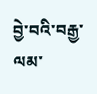བྱེ་བའི་བརྒྱ་ལམ་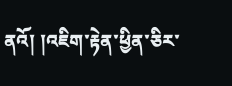ནའོ། །འཇིག་རྟེན་ཕྱིན་ཅིར་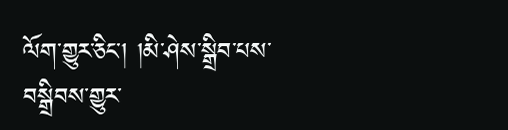ལོག་གྱུར་ཅིང་། །མི་ཤེས་སྒྲིབ་པས་བསྒྲིབས་གྱུར་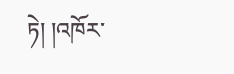ཏེ། །འཁོར་